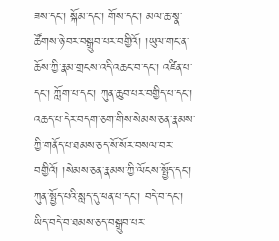ཟས་དང་། སྐོམ་དང་། གོས་དང་། མལ་ཆ་སྣ་ཚོགས་ཉེ་བར་བསྒྲུབ་པར་བགྱིའོ། །ཡུལ་གང་ན་ཆོས་ཀྱི་རྣམ་གྲངས་འདི་འཆང་བ་དང་། འཛིན་པ་དང་། ཀློག་པ་དང་། ཀུན་ཆུབ་པར་བགྱིད་པ་དང་། འཆད་པ་དེར་བདག་ཅག་གིས་སེམས་ཅན་རྣམས་ཀྱི་གནོད་པ་ཐམས་ཅད་སོ་སོར་བསལ་བར་བགྱིའོ། །སེམས་ཅན་རྣམས་ཀྱི་ལོངས་སྤྱོད་དང་། ཀུན་སྤྱོད་པའི་སླད་དུ་ཕན་པ་དང་། བདེ་བ་དང་། ཡིད་བདེ་བ་ཐམས་ཅད་བསྒྲུབ་པར་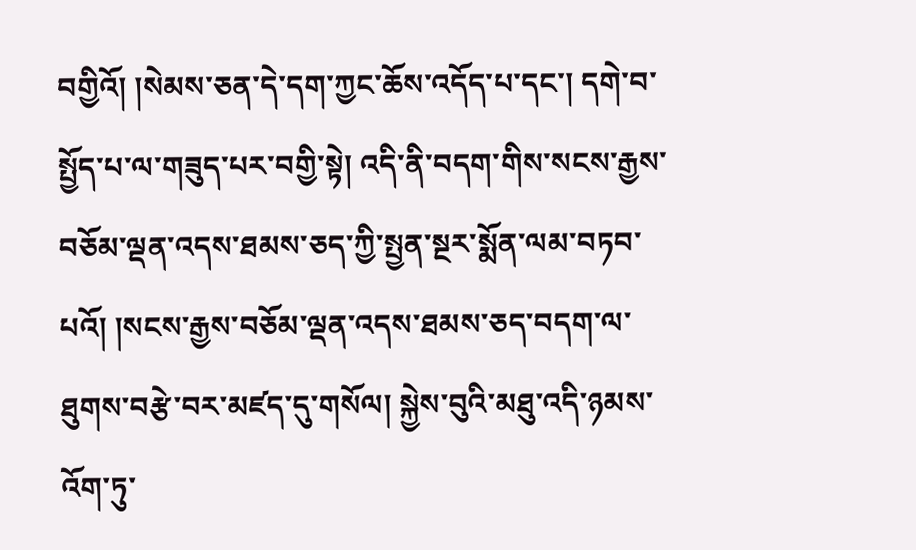བགྱིའོ། །སེམས་ཅན་དེ་དག་ཀྱང་ཆོས་འདོད་པ་དང་། དགེ་བ་སྤྱོད་པ་ལ་གཟུད་པར་བགྱི་སྟེ། འདི་ནི་བདག་གིས་སངས་རྒྱས་བཅོམ་ལྡན་འདས་ཐམས་ཅད་ཀྱི་སྤྱན་སྔར་སྨོན་ལམ་བཏབ་པའོ། །སངས་རྒྱས་བཅོམ་ལྡན་འདས་ཐམས་ཅད་བདག་ལ་ཐུགས་བརྩེ་བར་མཛད་དུ་གསོལ། སྐྱེས་བུའི་མཐུ་འདི་ཉམས་འོག་ཏུ་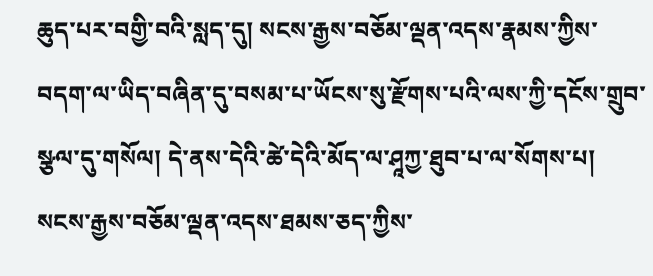ཆུད་པར་བགྱི་བའི་སླད་དུ། སངས་རྒྱས་བཅོམ་ལྡན་འདས་རྣམས་ཀྱིས་བདག་ལ་ཡིད་བཞིན་དུ་བསམ་པ་ཡོངས་སུ་རྫོགས་པའི་ལས་ཀྱི་དངོས་གྲུབ་སྩལ་དུ་གསོལ། དེ་ནས་དེའི་ཚེ་དེའི་མོད་ལ་ཤཱཀྱ་ཐུབ་པ་ལ་སོགས་པ། སངས་རྒྱས་བཅོམ་ལྡན་འདས་ཐམས་ཅད་ཀྱིས་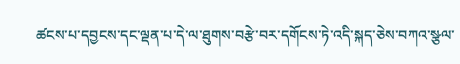ཚངས་པ་དབྱངས་དང་ལྡན་པ་དེ་ལ་ཐུགས་བརྩེ་བར་དགོངས་ཏེ་འདི་སྐད་ཅེས་བཀའ་སྩལ་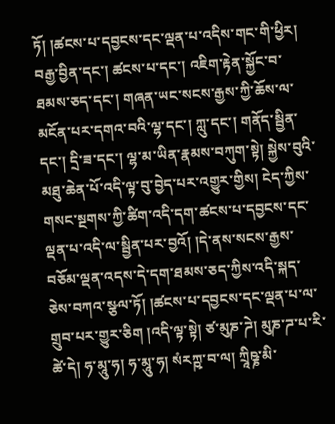ཏོ། །ཚངས་པ་དབྱངས་དང་ལྡན་པ་འདིས་གང་གི་ཕྱིར། བརྒྱ་བྱིན་དང་། ཚངས་པ་དང་། འཇིག་རྟེན་སྐྱོང་བ་ཐམས་ཅད་དང་། གཞན་ཡང་སངས་རྒྱས་ཀྱི་ཆོས་ལ་མངོན་པར་དགའ་བའི་ལྷ་དང་། ཀླུ་དང་། གནོད་སྦྱིན་དང་། དྲི་ཟ་དང་། ལྷ་མ་ཡིན་རྣམས་བཀུག་སྟེ། སྐྱེས་བུའི་མཐུ་ཆེན་པོ་འདི་ལྟ་བུ་བྱེད་པར་འགྱུར་གྱིས། ངེད་ཀྱིས་གསང་སྔགས་ཀྱི་ཚིག་འདི་དག་ཚངས་པ་དབྱངས་དང་ལྡན་པ་འདི་ལ་སྦྱིན་པར་བྱའོ། །དེ་ནས་སངས་རྒྱས་བཅོམ་ལྡན་འདས་དེ་དག་ཐམས་ཅད་ཀྱིས་འདི་སྐད་ཅེས་བཀའ་སྩལ་ཏོ། །ཚངས་པ་དབྱངས་དང་ལྡན་པ་ལ་གྲུབ་པར་གྱུར་ཅིག །འདི་ལྟ་སྟེ། ཙ་མུཎ་ཌེ། མུཎ་ཌ་པ་རི་ཚེ་དེ། ཧ་མཱུ་ཧ། ཧ་མཱུ་ཧ། སཾརཀྵ་བ་ལ། ཀྲཱིཥྞ་མི་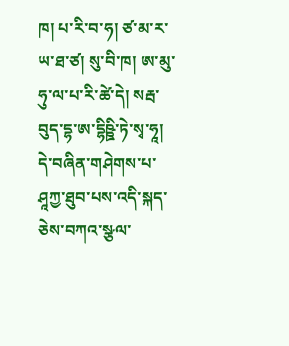ཁ། པ་རི་བ་ཧ། ཙ་མ་ར་ཡ་ཐ་ཙ། སུ་བི་ཁ། ཨ་མུ་ཧུ་ལ་པ་རི་ཚེ་དེ། སརྦ་བུད་དྷ་ཨ་དྷིཥྛི་ཏེ་སྭ་ཧཱ། དེ་བཞིན་གཤེགས་པ་ཤཱཀྱ་ཐུབ་པས་འདི་སྐད་ཅེས་བཀའ་སྩལ་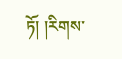ཏོ། །རིགས་